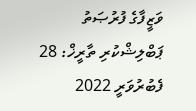ވަޒީފާގެ ފުރުޞަތު
ޕަބްލިޝްކުރި ތާރީޚް: 28 ފެބުރުވަރީ 2022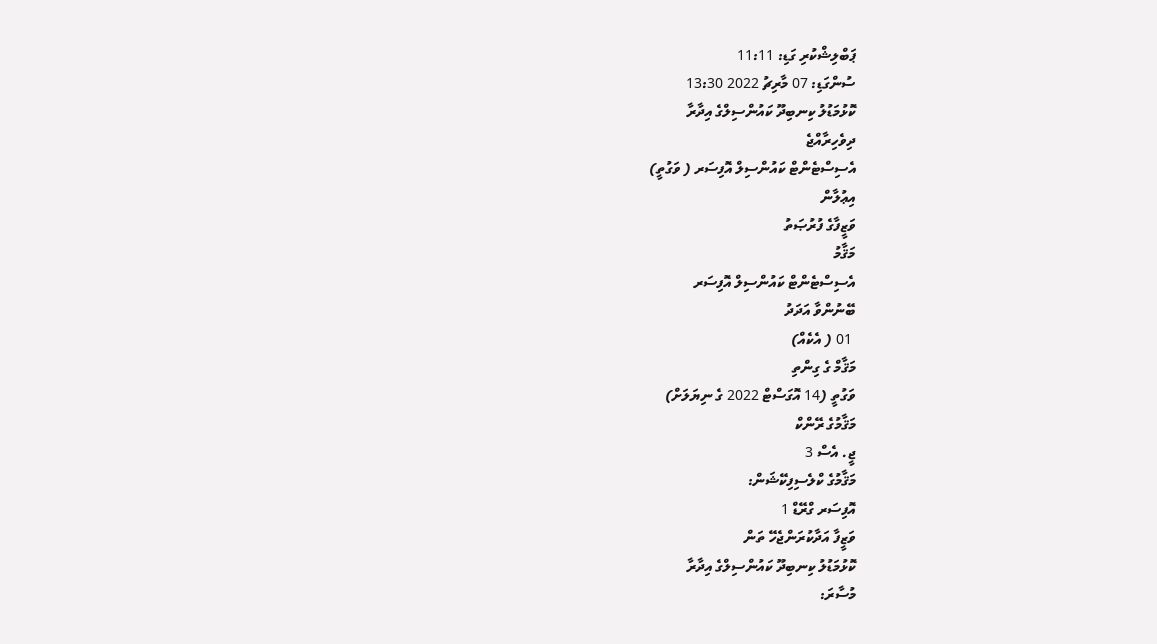ޕަބްލިޝްކުރި ގަޑި: 11:11
ސުންގަޑި: 07 މާރިޗު 2022 13:30
ކޮޅުމަޑުލު ކިނބިދޫ ކައުންސިލްގެ އިދާރާ
ދިވެހިރާއްޖެ
އެސިސްޓެންޓް ކައުންސިލް އޮފިސަރ ( ވަގުތީ)
އިޢުލާން
ވަޒީފާގެ ފުރުޞަތު
މަޤާމު
އެސިސްޓެންޓް ކައުންސިލް އޮފިސަރ
ބޭނުންވާ އަދަދު
 01 ( އެކެއް)
މަޤާމް ގެ ގިންތި
ވަގުތީ (14 އޮގަސްޓް 2022 ގެ ނިޔަލަށް)
މަޤާމުގެ ރޭންކް
ޖީ. އެސް 3
މަޤާމުގެ ކްލެސިފިކޭޝަން:
އޮފިސަރ ގްރޭޑް 1
ވަޒީފާ އަދާކުރަންޖެހޭ ތަން
ކޮޅުމަޑުލު ކިނބިދޫ ކައުންސިލްގެ އިދާރާ
މުސާރަ: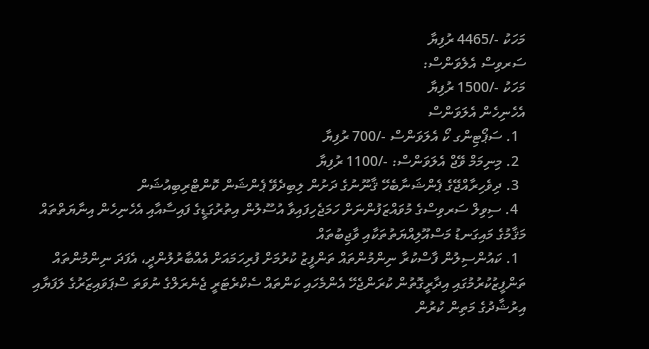މަހަކު -/4465 ރުފިޔާ
ސަރވިސް އެލެވަންސް:
މަހަކު -/1500 ރުފިޔާ
އެހެނިހެން އެލަވަންސް
  1. ސަޕޯޓިންގ ކޯ އެލަވަންސް -/700 ރުފިޔާ
  2. މިނިމަމް ވޭޖް އެލަވަންސް: -/1100 ރުފިޔާ
  3. ދިވެހިރާއްޖޭގެ ޕެންޝަނާބެހޭ ޤާނޫނުގެ ދަށުން ލިބިދެވޭ ޕެންޝަން ކޮންޓްރިބިއުޝަން
  4. ސިވިލް ސަރވިސްގެ މުވައްޒަފުންނަށް ހަމަޖެހިފައިވާ އުސޫލުން އިތުރުގަޑީގެ ފައިސާއާއި އެހެނިހެން އިނާޔަތްތައް
މަޤާމުގެ މައިގަނޑު މަސްއޫލިއްޔަތުތަކާއި ވާޖިބުތައް
  1. ކައުންސިލުން ފާސްކުރާ ނިންމުންތައް ތަންފީޒު ކުރުމަށް ފުރިހަމައަށް އެއްބާރުލުންދީ، އެފަދަ ނިންމުންތައް ތަންފީޒުކުރުމުގައި އިދާރީގޮތުން ކުރަންޖެހޭ އެންމެހައި ކަންތައް ސެކްރެޓަރީ ޖެނެރަލްގެ ނުވަތަ ސްޕަވައިޒަރުގެ ލަފަޔާއި އިރުޝާދުގެ މަތިން ކުރުން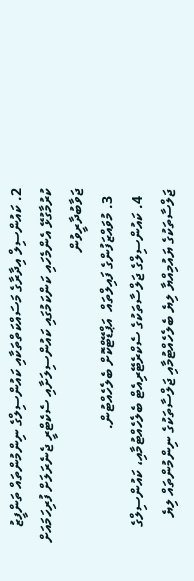2. ކައުންސިލް އިދާރާގެ މަސައްކަތްތަކާއި ކައުންސިލްގެ ނިންމުންތައް ތަންފީޒު ކުރުމާގުޅޭ އެންމެހައި ކަންކަމުގައި ކައުންސިލަށާއި ސެކެޓްރީ ޖެނެރަލަށް ފުރިހަމައަށް ޖަވާބުދާރީވުން
  3. މުވައްޒަފުންގެ ފައިލްތައް  އަޕްޑޭޓްކޮށް ބެލެހެއްޓުން.
  4. ކައުންސިލްގެ ޖަލްސާތަކުގެ ސެކްރެޓޭރިއެޓް ބެލެހެއްޓުމާއި، ކައުންސިލްގެ ޖަލްސާތަކުގެ ޔައުމިއްޔާ ލިޔެ ބެލެހެއްޓުމާއި ޖަލްސާތަކުގެ ނިންމުންތައް ލިޔެ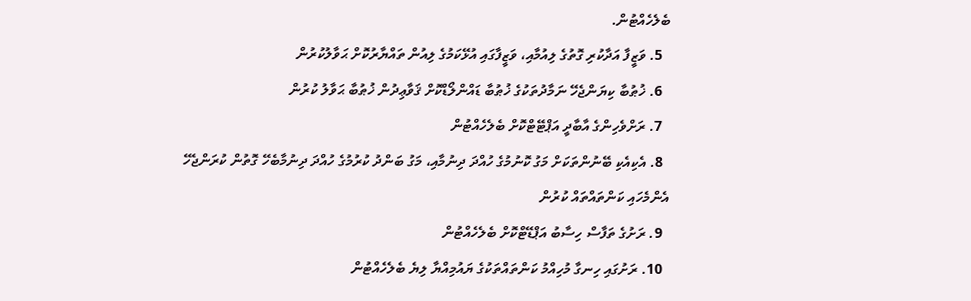ބެލެހެއްޓުން.
  5. ވަޒީފާ އަދާކުރި ގޮތުގެ ލިއުމާއި، ވަޒީފާގައި އުޅޭކަމުގެ ލިއުން ތައްޔާރުކޮށް ޙަވާލުކުރުން
  6. ޚުޠުބާ ކިޔަންޖެހޭ ނަމާދުތަކުގެ ޚުޠުބާ ޑައްންލޯޑްކޮށް ޤަވާޢިދުން ޚުޠުބާ ޙަވާލު ކުރުން
  7. ރަށްވެހިންގެ އާބާދީ އަޕްޓޭޓްކޮށް ބެލެހެއްޓުން
  8. އެކިއެކި ބޭނުންތަކަށް މަގު ކޮނުމުގެ ހުއްދަ ދިނުމާއި، މަގު ބަންދު ކުރުމުގެ ހުއްދަ ދިނުމާބެހޭ ގޮތުން ކުރަންޖެހޭ އެންމެހައި ކަންތައްތައް ކުރުން
  9. ރަށުގެ ތަފާސް ހިސާބު އަޕްޑޭޓްކޮށް ބެލެހެއްޓުން
  10. ރަށުގައި ހިނގާ މުހިއްމު ކަންތައްތަކުގެ ޔައުމިއްޔާ ލިޔެ ބެލެހެއްޓުން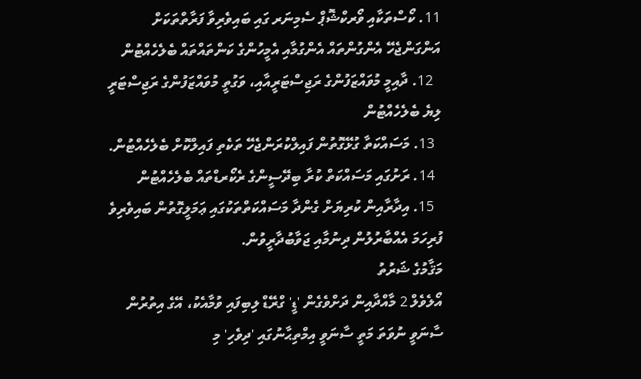11. ކޯސްތަކާއި ވޯރކްޝޮޕް ސެމިނަރ ގައި ބައިވެރިވާ ފަރާތްތަކަށް އަންގަންޖެހޭ އެންގުންތައް އެންގުމާއި އެމީހުންގެ ކަންތައްތައް ބެލެހެއްޓުން
  12. ދާއިމީ މުވައްޒަފުންގެ ރަޖިސްޓަރީއާއި، ވަގުތީ މުވައްޒަފުންގެ ރަޖިސްޓަރީ ލިޔެ ބެލެހެއްޓުން
  13. މަސައްކަތާ ގުޅޭގޮތުން ފައިލްކުރަންޖެހޭ ތަކެތި ފައިލްކޮށް ބެލެހެއްޓުން.
  14. ރަށުގައި މަސައްކަތް ކުރާ ބިދޭސީންގެ ރެކޯރޑްތައް ބެލެހެއްޓުން
  15. އިދާރާއިން ކުރިޔަށް ގެންދާ މަސައްކަތްތަކުގައި ޢަމަލީގޮތުން ބައިވެރިވެ ފުރިހަމަ އެއްބާރުލުން ދިނުމާއި ޖަވާބުދާރީވުން.
މަޤާމުގެ ޝަރުތު
އޯލެވެލް 2 މާއްދާއިން ދަށްވެގެން 'ޑީ' ގްރޭޑް ލިބިފައި ވުމާއެކު، އޭގެ އިތުރުން  ސާނަވީ ނުވަތަ މަތީ ސާނަވީ އިމްތިޙާނުގައި 'ދިވެހި' މި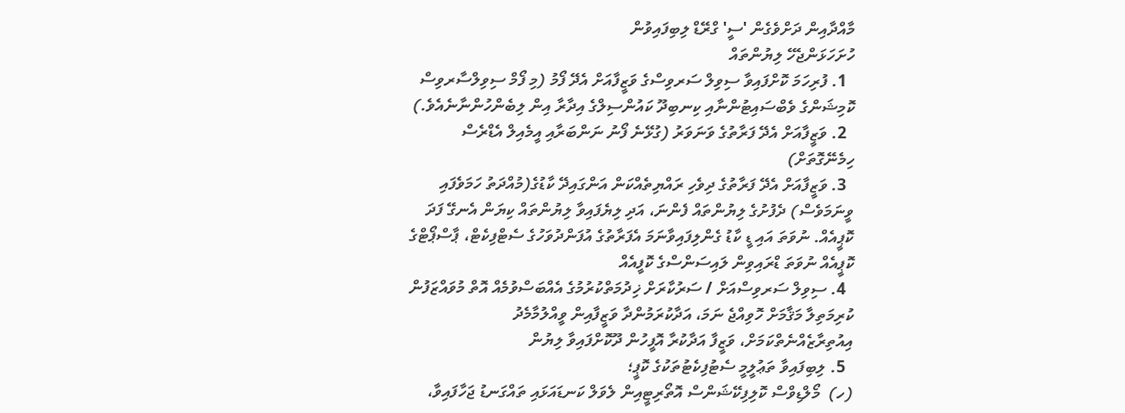މާއްދާއިން ދަށްވެގެން 'ސީ' ގްރޭޑް ލިބިފައިވުން
ހުށަހަޅަންޖެހޭ ލިޔުންތައް
  1. ފުރިހަމަ ކޮށްފައިވާ ސިވިލް ސަރވިސްގެ ވަޒީފާއަށް އެދޭ ފޯމު (މި ފޯމް ސިވިލްސާރވިސް ކޮމިޝަންގެ ވެބްސައިޓުންނާއި ކިނބިދޫ ކައުންސިލްގެ އިދާރާ އިން ލިބެންހުންނާނެއެވެ.)
  2. ވަޒީފާއަށް އެދޭ ފަރާތުގެ ވަނަވަރު (ގުޅޭނެ ފޯނު ނަންބަރާއި އީމެއިލް އެޑްރެސް ހިމެނޭގޮތަށް)
  3. ވަޒީފާއަށް އެދޭ ފަރާތުގެ ދިވެހި ރައްޔިތެއްކަން އަންގައިދޭ ކާޑުގެ(މުއްދަތު ހަމަވެފައި ވީނަމަވެސް) ދެފުށުގެ ލިޔުންތައް ފެންނަ، އަދި ލިޔެފައިވާ ލިޔުންތައް ކިޔަން އެނގޭ ފަދަ ކޮޕީއެއް. ނުވަތަ އައި ޑީ ކާޑު ގެންލިފައިވާނަމަ އެފަރާތުގެ އުފަންދުވަހުގެ ސެޓްފިކެޓް، ޕާސްޕޯޓްގެ ކޮޕީއެއް ނުވަތަ ޑްރައިވިން ލައިސަންސްގެ ކޮފީއެއް
  4. ސިވިލް ސަރވިސްއަށް / ސަރުކާރަށް ޚިދުމަތްކުރުމުގެ އެއްބަސްވުމެއް އޮތް މުވައްޒަފުން ކުރިމަތިލާ މަޤާމަށް ހޮވިއްޖެ ނަމަ، އަދާކުރަމުންދާ ވަޒީފާއިން ވީއްލުމާމެދު އިއުތިރާޒެއްނެތްކަމަށް، ވަޒީފާ އަދާކުރާ އޮފީހުން ދޫކޮށްފައިވާ ލިޔުން
  5. ލިބިފައިވާ ތަޢުލީމީ ސެޓުފިކެޓުތަކުގެ ކޮޕީ؛
(ހ)  މޯލްޑިވްސް ކޮލިފިކޭޝަންސް އޮތޯރިޓީއިން ލެވަލް ކަނޑައަޅައި ތައްގަނޑު ޖަހާފައިވާ،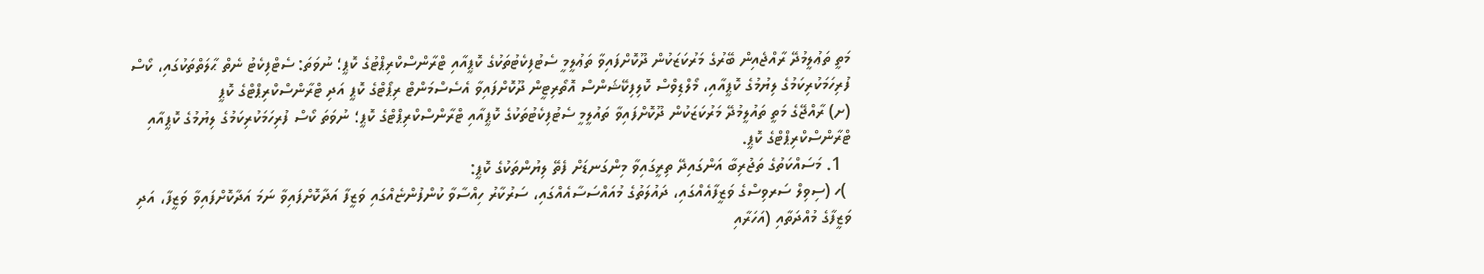މަތީ ތަޢުލީމުދޭ ރާއްޖެއިން ބޭރުގެ މަރުކަޒަކުން ދޫކޮށްފައިވާ ތަޢުލީމީ ސެޓުފިކެޓުތަކުގެ ކޮޕީއާއި ޓްރާންސްކްރިޕްޓުގެ ކޮޕީ؛ ނުވަތަ: ސެޓްފިކެޓު ނެތް ޙާލަތްތަކުގައި، ކޯސް ފުރިހަމަކުރިކަމުގެ ލިޔުމުގެ ކޮޕީއާއި، މޯލްޑިވްސް ކޮލިފިކޭޝަންސް އޮތޯރިޓީން ދޫކޮށްފައިވާ އެސެސްމަންޓް ރިޕޯޓްގެ ކޮޕީ އަދި ޓްރާންސްކްރިޕްޓްގެ ކޮޕީ
(ށ) ރާއްޖޭގެ މަތީ ތައުލީމުދޭ މަރުކަޒަކުން ދޫކޮށްފައިވާ ތައުލީމީ ސެޓުފިކެޓުތަކުގެ ކޮޕީއާއި ޓްރާންސްކްރިޕްޓްގެ ކޮޕީ؛ ނުވަތަ ކޯސް ފުރިހަމަކުރިކަމުގެ ލިޔުމުގެ ކޮޕީއާއި ޓްރާންސްކްރިޕްޓްގެ ކޮޕީ.
  1. މަސައްކަތުގެ ތަޖުރިބާ އަންގައިދޭ ތިރީގައިވާ މިންގަނޑަށް ފެތޭ ލިޔުންތަކުގެ ކޮޕީ:
 )ހ (ސިވިލް ސަރވިސްގެ ވަޒީފާއެއްގައި، ދައުލަތުގެ މުއައްސަސާއެއްގައި، ސަރުކާރު ހިއްސާވާ ކުންފުންޏެއްގައި ވަޒީފާ އަދާކޮށްފައިވާ ނަމަ އަދާކޮށްފައިވާ ވަޒީފާ، އަދި ވަޒީފާގެ މުއްދަތާއި (އަހަރާއި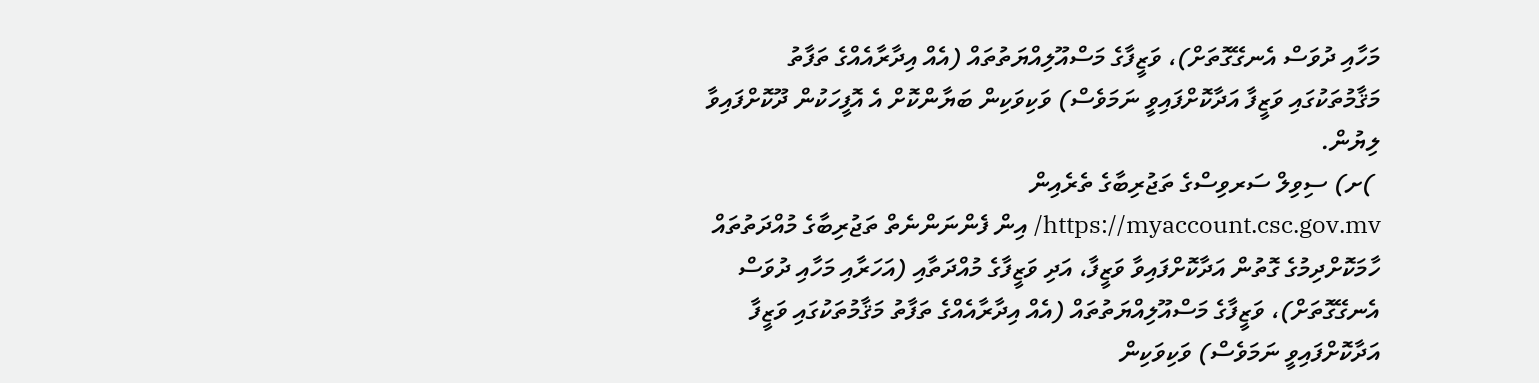މަހާއި ދުވަސް އެނގޭގޮތަށް)، ވަޒީފާގެ މަސްއޫލިއްޔަތުތައް (އެއް އިދާރާއެއްގެ ތަފާތު މަޤާމުތަކުގައި ވަޒީފާ އަދާކޮށްފައިވީ ނަމަވެސް) ވަކިވަކިން ބަޔާންކޮށް އެ އޮފީހަކުން ދޫކޮށްފައިވާ ލިޔުން.
 )ށ) ސިވިލް ސަރވިސްގެ ތަޖުރިބާގެ ތެރެއިން https://myaccount.csc.gov.mv/ އިން ފެންނަންނެތް ތަޖުރިބާގެ މުއްދަތުތައް ހާމަކޮށްދިމުގެ ގޮތުން އަދާކޮށްފައިވާ ވަޒީފާ، އަދި ވަޒީފާގެ މުއްދަތާއި (އަހަރާއި މަހާއި ދުވަސް އެނގޭގޮތަށް)، ވަޒީފާގެ މަސްއޫލިއްޔަތުތައް (އެއް އިދާރާއެއްގެ ތަފާތު މަޤާމުތަކުގައި ވަޒީފާ އަދާކޮށްފައިވީ ނަމަވެސް) ވަކިވަކިން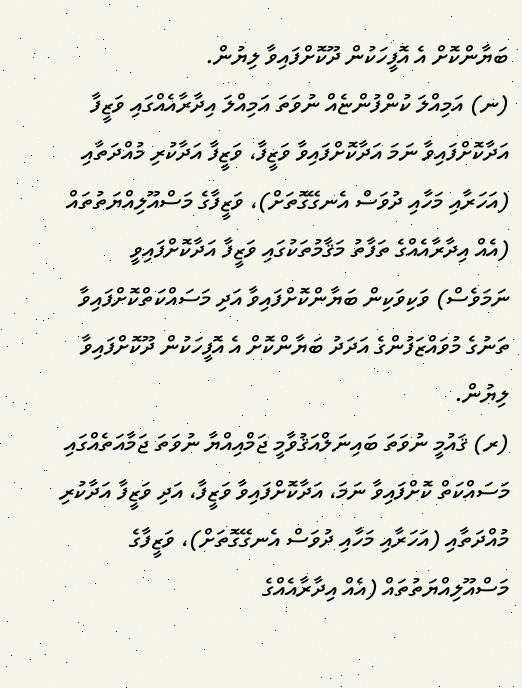ބަޔާންކޮށް އެ އޮފީހަކުން ދޫކޮށްފައިވާ ލިޔުން.
(ނ) އަމިއްލަ ކުންފުންޏެއް ނުވަތަ އަމިއްލަ އިދާރާއެއްގައި ވަޒީފާ އަދާކޮށްފައިވާ ނަމަ އަދާކޮށްފައިވާ ވަޒީފާ، ވަޒީފާ އަދާކުރި މުއްދަތާއި (އަހަރާއި މަހާއި ދުވަސް އެނގޭގޮތަށް)، ވަޒީފާގެ މަސްއޫލިއްޔަތުތައް (އެއް އިދާރާއެއްގެ ތަފާތު މަޤާމުތަކުގައި ވަޒީފާ އަދާކޮށްފައިވީ ނަމަވެސް) ވަކިވަކިން ބަޔާންކޮށްފައިވާ އަދި މަސައްކަތްކޮށްފައިވާ ތަނުގެ މުވައްޒަފުންގެ އަދަދު ބަޔާންކޮށް އެ އޮފީހަކުން ދޫކޮށްފައިވާ ލިޔުން.
(ރ) ޤައުމީ ނުވަތަ ބައިނަލްއަޤުވާމީ ޖަމްއިއްޔާ ނުވަތަ ޖަމާއަތެއްގައި މަސައްކަތް ކޮށްފައިވާ ނަމަ، އަދާކޮށްފައިވާ ވަޒީފާ، އަދި ވަޒީފާ އަދާކުރި މުއްދަތާއި (އަހަރާއި މަހާއި ދުވަސް އެނގޭގޮތަށް)، ވަޒީފާގެ މަސްއޫލިއްޔަތުތައް (އެއް އިދާރާއެއްގެ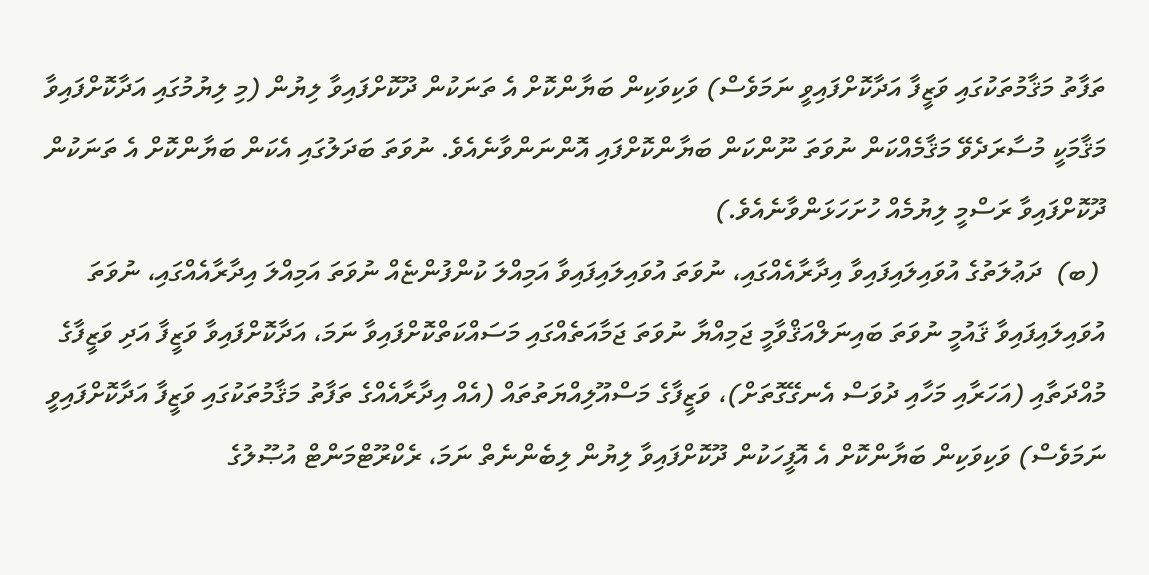ތަފާތު މަޤާމުތަކުގައި ވަޒީފާ އަދާކޮށްފައިވީ ނަމަވެސް) ވަކިވަކިން ބަޔާންކޮށް އެ ތަނަކުން ދޫކޮށްފައިވާ ލިޔުން (މި ލިޔުމުގައި އަދާކޮށްފައިވާ މަޤާމަކީ މުސާރަދެވޭ މަޤާމެއްކަން ނުވަތަ ނޫންކަން ބަޔާންކޮށްފައި އޮންނަންވާނެއެވެ. ނުވަތަ ބަދަލުގައި އެކަން ބަޔާންކޮށް އެ ތަނަކުން ދޫކޮށްފައިވާ ރަސްމީ ލިޔުމެއް ހުށަހަޅަންވާނެއެވެ.)
 (ބ)  ދަޢުލަތުގެ އުވައިލައިފައިވާ އިދާރާއެއްގައި، ނުވަތަ އުވައިލައިފައިވާ އަމިއްލަ ކުންފުންޏެއް ނުވަތަ އަމިއްލަ އިދާރާއެއްގައި، ނުވަތަ އުވައިލައިފައިވާ ޤައުމީ ނުވަތަ ބައިނަލްއަޤްވާމީ ޖަމިއްޔާ ނުވަތަ ޖަމާއަތެއްގައި މަސައްކަތްކޮށްފައިވާ ނަމަ، އަދާކޮށްފައިވާ ވަޒީފާ އަދި ވަޒީފާގެ މުއްދަތާއި (އަހަރާއި މަހާއި ދުވަސް އެނގޭގޮތަށް)، ވަޒީފާގެ މަސްއޫލިއްޔަތުތައް (އެއް އިދާރާއެއްގެ ތަފާތު މަޤާމުތަކުގައި ވަޒީފާ އަދާކޮށްފައިވީ ނަމަވެސް) ވަކިވަކިން ބަޔާންކޮށް އެ އޮފީހަކުން ދޫކޮށްފައިވާ ލިޔުން ލިބެންނެތް ނަމަ، ރެކްރޫޓްމަންޓް އުޞޫލުގެ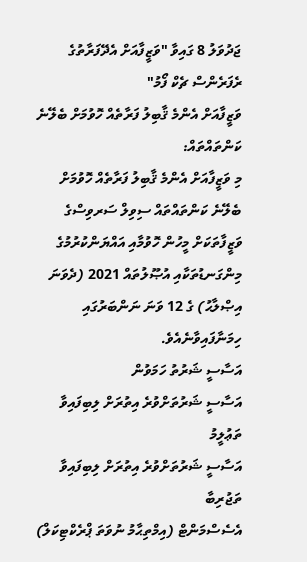ޖަދުވަލު 8 ގައިވާ "ވަޒީފާއަށް އެދޭފަރާތުގެ ރެފަރެންސް ޗެކް ފޯމު"
ވަޒީފާއަށް އެންމެ ޤާބިލު ފަރާތެއް ހޮވުމަށް ބެލޭނެ ކަންތައްތައް:
މި ވަޒީފާއަށް އެންމެ ޤާބިލު ފަރާތެއް ހޮވުމަށް ބެލޭނެ ކަންތައްތައް ސިވިލް ސަރވިސްގެ ވަޒީފާތަކަށް މީހުން ހޮވުމާއި އައްޔަންކުރުމުގެ މިންގަނޑުތަކާއި އުޞޫލުތައް 2021 (ދެވަނަ އިޞްލާޙު) ގެ 12 ވަނަ ނަންބަރުގައި ހިމަނާފައިވާނެއެވެ.
އަސާސީ ޝަރުތު ހަމަވުން
އަސާސީ ޝަރުތަށްވުރެ އިތުރަށް ލިބިފައިވާ ތަޢުލީމު
އަސާސީ ޝަރުތަށްވުރެ އިތުރަށް ލިބިފައިވާ ތަޖުރިބާ
އެސެސްމަންޓް (އިމްތިޙާމު ނުވަތަ ޕްރެކްޓިކަލް)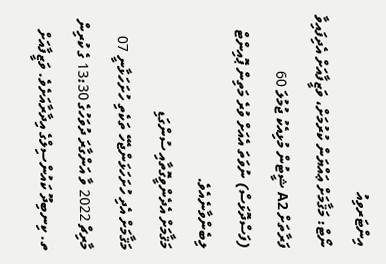އިންޓަރވިއު
ނޯޓް: މަޤާމަށް ޢައްޔަން ކުރުމަށް، ވަޒީފާއަށް އެދިފައިވާ ފަރާތަށް A2 ޝީޓުން މުޅިއެކު ޖުމުލަ 60 (ފަސްދޮޅަސް) ނުވަތަ އެއަށް ވުރެ މަތިން ޕޮއިންޓް ލިބެންވާނެއެވެ.
މަޤާމަށް އެދެންވީގޮތާއި ސުންގަޑި
މަޤާމަށް އެދި ހުށަހަޅަންޖެހޭ ތަކެތި ހުށަހަޅާނީ 07 މާރިޗް 2022 ވާ އަންގާރަ ދުވަހުގެ 13:30 ގެ ކުރިން ތ. ކިނބިދޫ ކައުންސިލްގެ އިދާރާއަށެވެ. ވަޒީފާއަށް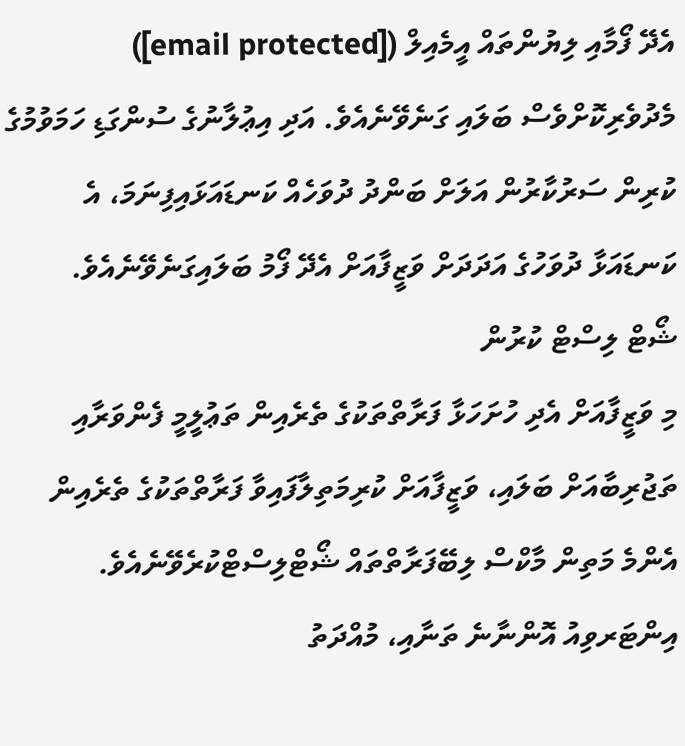އެދޭ ފޯމާއި ލިޔުންތައް އީމެއިލް ([email protected]) މެދުވެރިކޮށްވެސް ބަލައި ގަނެވޭނެއެވެ. އަދި އިޢުލާނުގެ ސުންގަޑި ހަމަވުމުގެ  ކުރިން ސަރުކާރުން އަލަށް ބަންދު ދުވަހެއް ކަނޑައަޅައިފިނަމަ، އެ ކަނޑައަޅާ ދުވަހުގެ އަދަދަށް ވަޒީފާއަށް އެދޭ ފޯމު ބަލައިގަނެވޭނެއެވެ.
ޝޯޓް ލިސްޓް ކުރުން
މި ވަޒީފާއަށް އެދި ހުށަހަޅާ ފަރާތްތަކުގެ ތެރެއިން ތަޢުލީމީ ފެންވަރާއި ތަޖުރިބާއަށް ބަލައި، ވަޒީފާއަށް ކުރިމަތިލާފައިވާ ފަރާތްތަކުގެ ތެރެއިން އެންމެ މަތިން މާކްސް ލިބޭފަރާތްތައް ޝޯޓްލިސްޓްކުރެވޭނެއެވެ.
އިންޓަރވިއު އޮންނާނެ ތަނާއި، މުއްދަތު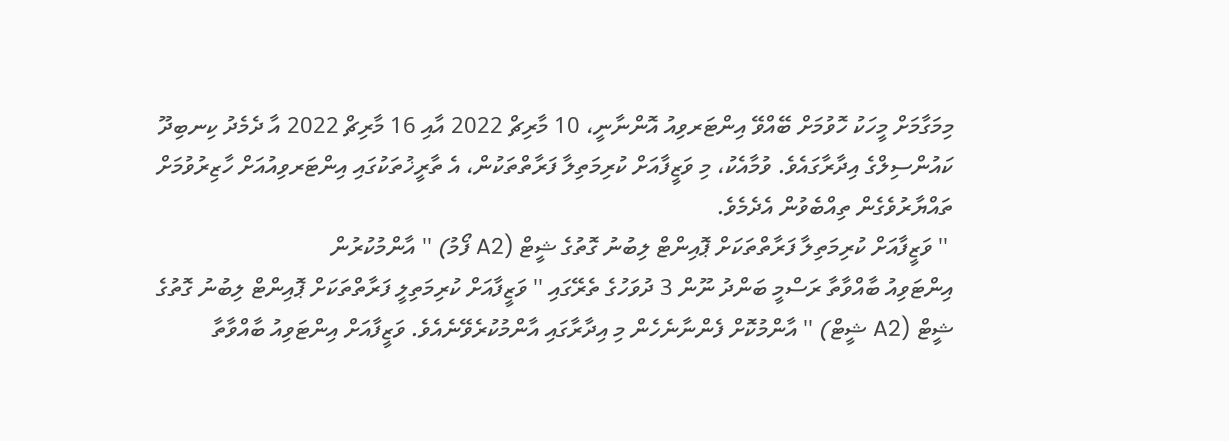މިމަގާމަށް މީހަކު ހޮވުމަށް ބޭއްވޭ އިންޓަރވިއު އޮންނާނީ، 10 މާރިޗް 2022 އާއި 16 މާރިޗް 2022 އާ ދެމެދު ކިނބިދޫ ކައުންސިލްގެ އިދާރާގައެވެ. ވުމާއެކު، މި ވަޒީފާއަށް ކުރިމަތިލާ ފަރާތްތަކުން، އެ ތާރީޚުތަކުގައި އިންޓަރވިއުއަށް ހާޒިރުވުމަށް ތައްޔާރުވެގެން ތިއްބެވުން އެދެމެވެ.
 '' ވަޒީފާއަށް ކުރިމަތިލާ ފަރާތްތަކަށް ޕޮއިންޓް ލިބުނު ގޮތުގެ ޝީޓް (A2 ފޯމު) '' އާންމުކުރުން
އިންޓަވިއު ބާއްވާތާ ރަސްމީ ބަންދު ނޫން 3 ދުވަހުގެ ތެރޭގައި '' ވަޒީފާއަށް ކުރިމަތިލީ ފަރާތްތަކަށް ޕޮއިންޓް ލިބުނު ގޮތުގެ ޝީޓް (A2 ޝީޓް) '' އާންމުކޮށް ފެންނާނެހެން މި އިދާރާގައި އާންމުކުރެވޭނެއެވެ. ވަޒީފާއަށް އިންޓަވިއު ބާއްވާތާ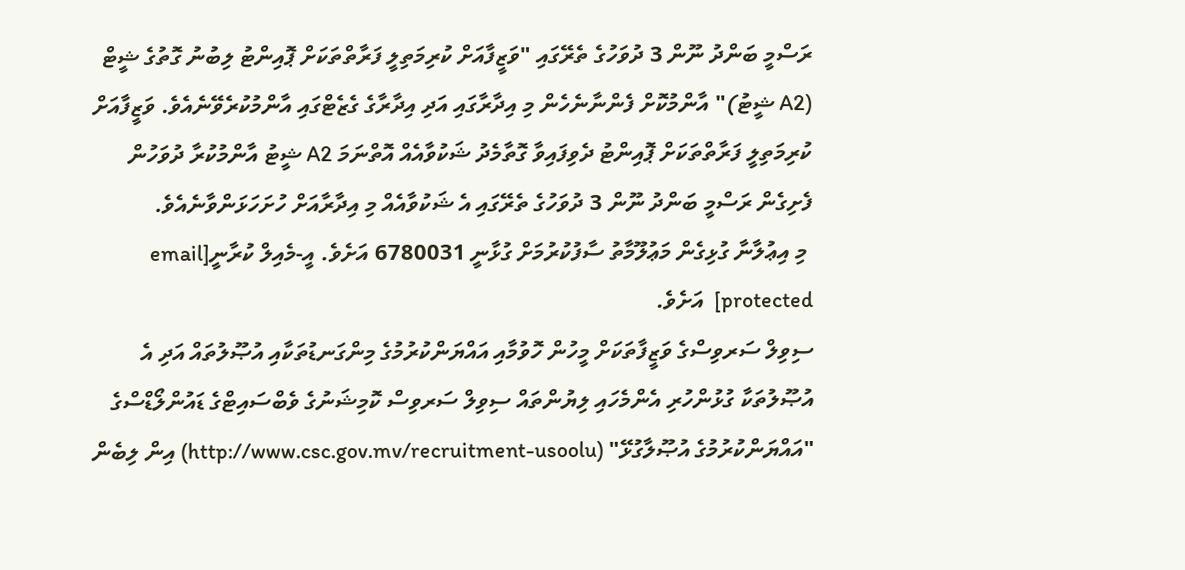ރަސްމީ ބަންދު ނޫން 3 ދުވަހުގެ ތެރޭގައި "ވަޒީފާއަށް ކުރިމަތިލީ ފަރާތްތަކަށް ޕޮއިންޓު ލިބުނު ގޮތުގެ ޝީޓް (A2 ޝީޓު)" އާންމުކޮށް ފެންނާނެހެން މި އިދާރާގައި އަދި އިދާރާގެ ގެޒެޓްގައި އާންމުކުރެވޭނެއެވެ. ވަޒީފާއަށް ކުރިމަތިލީ ފަރާތްތަކަށް ޕޮއިންޓު ދެވިފައިވާ ގޮތާމެދު ޝަކުވާއެއް އޮތްނަމަ A2 ޝީޓު އާންމުކުރާ ދުވަހުން ފެށިގެން ރަސްމީ ބަންދު ނޫން 3 ދުވަހުގެ ތެރޭގައި އެ ޝަކުވާއެއް މި އިދާރާއަށް ހުށަހަޅަންވާނެއެވެ.
 މި އިޢުލާނާ ގުޅިގެން މަޢުލޫމާތު ސާފުކުރުމަށް ގުޅާނީ 6780031 އަށެވެ. އީ-މެއިލް ކުރާނީ[email protected]  އަށެވެ.
ސިވިލް ސަރވިސްގެ ވަޒީފާތަކަށް މީހުން ހޮވުމާއި އައްޔަންކުރުމުގެ މިންގަނޑުތަކާއި އުޞޫލުތައް އަދި އެ އުޞޫލުތަކާ ގުޅުންހުރި އެންމެހައި ލިޔުންތައް ސިވިލް ސަރވިސް ކޮމިޝަނުގެ ވެބްސައިޓްގެ ޑައުންލޯޑްސްގެ "އައްޔަންކުރުމުގެ އުޞޫލާގުޅޭ" (http://www.csc.gov.mv/recruitment-usoolu) އިން ލިބެން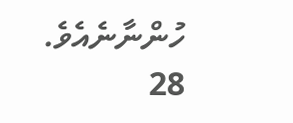ހުންނާނެއެވެ.
28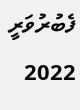ފެބުރުވަރީ 2022